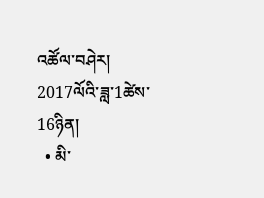འཚོལ་བཤེར།
2017ལོའི་ཟླ་1ཚེས་16ཉིན།
  • མི་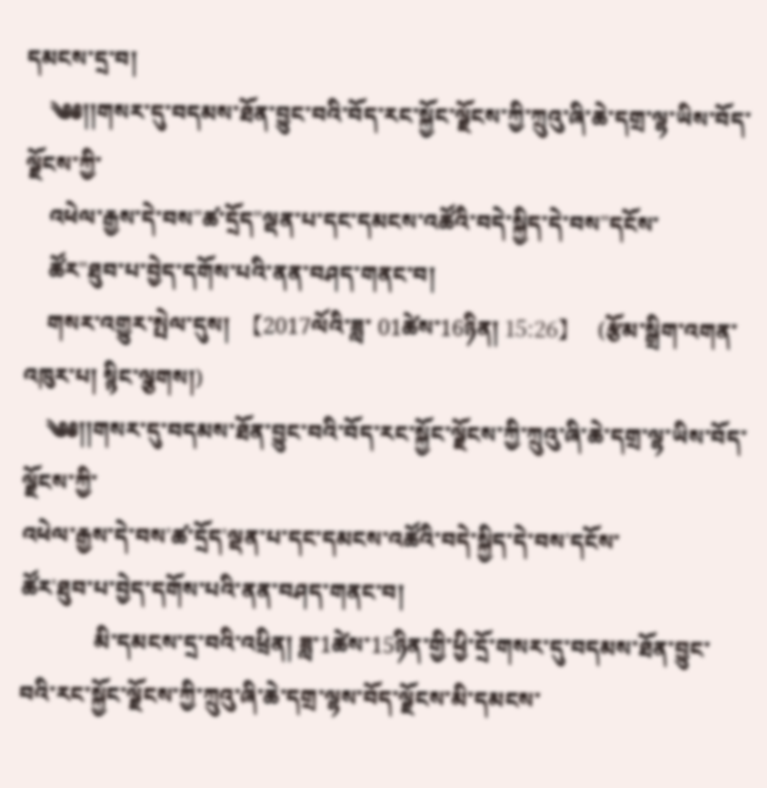དམངས་དྲ་བ།
    ༄༅།།གསར་དུ་བདམས་ཐོན་བྱུང་བའི་བོད་རང་སྐྱོང་ལྗོངས་ཀྱི་ཀྲུའུ་ཞི་ཆེ་དགྲ་ལྷ་ཡིས་བོད་ལྗོངས་ཀྱི་
    འཕེལ་རྒྱས་དེ་བས"ཚ་དྲོད"ལྡན་པ་དང་དམངས་འཚོའི་བདེ་སྐྱིད་དེ་བས"དངོས་
    ཚོར"ཐུབ་པ་བྱེད་དགོས་པའི་ནན་བཤད་གནང་བ།
    གསར་འགྱུར་སྤེལ་དུས།  【2017ལོའི་ཟླ་ 01ཚེས་16ཉིན། 15:26】   (རྩོམ་སྒྲིག་འགན་འཁུར་པ། སྙིང་ལྕགས།)
    ༄༅།།གསར་དུ་བདམས་ཐོན་བྱུང་བའི་བོད་རང་སྐྱོང་ལྗོངས་ཀྱི་ཀྲུའུ་ཞི་ཆེ་དགྲ་ལྷ་ཡིས་བོད་ལྗོངས་ཀྱི་
འཕེལ་རྒྱས་དེ་བས'ཚ་དྲོད'ལྡན་པ་དང་དམངས་འཚོའི་བདེ་སྐྱིད་དེ་བས'དངོས་
ཚོར'ཐུབ་པ་བྱེད་དགོས་པའི་ནན་བཤད་གནང་བ།
             མི་དམངས་དྲ་བའི་འཕྲིན། ཟླ་1ཚེས་15ཉིན་གྱི་ཕྱི་དྲོ་གསར་དུ་བདམས་ཐོན་བྱུང་བའི་རང་སྐྱོང་ལྗོངས་ཀྱི་ཀྲུའུ་ཞི་ཆེ་དགྲ་ལྷས་བོད་ལྗོངས་མི་དམངས་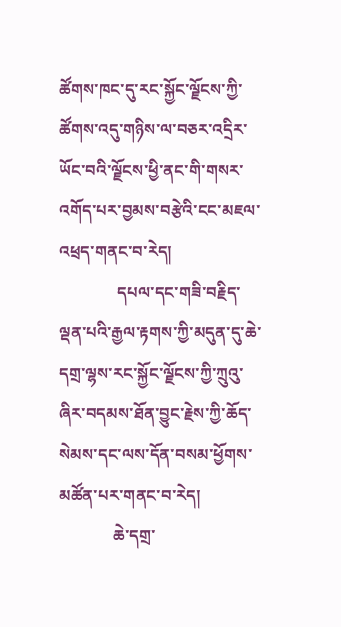ཚོགས་ཁང་དུ་རང་སྐྱོང་ལྗོངས་ཀྱི་ཚོགས་འདུ་གཉིས་ལ་བཅར་འདྲིར་ཡོང་བའི་ལྗོངས་ཕྱི་ནང་གི་གསར་འགོད་པར་བྱམས་བརྩེའི་ངང་མཇལ་འཕྲད་གནང་བ་རེད།
              དཔལ་དང་གཟི་བརྗིད་ལྡན་པའི་རྒྱལ་རྟགས་ཀྱི་མདུན་དུ་ཆེ་དགྲ་ལྷས་རང་སྐྱོང་ལྗོངས་ཀྱི་ཀྲུའུ་ཞིར་བདམས་ཐོན་བྱུང་རྗེས་ཀྱི་ཆོད་སེམས་དང་ལས་དོན་བསམ་ཕྱོགས་མཚོན་པར་གནང་བ་རེད།
             ཆེ་དགྲ་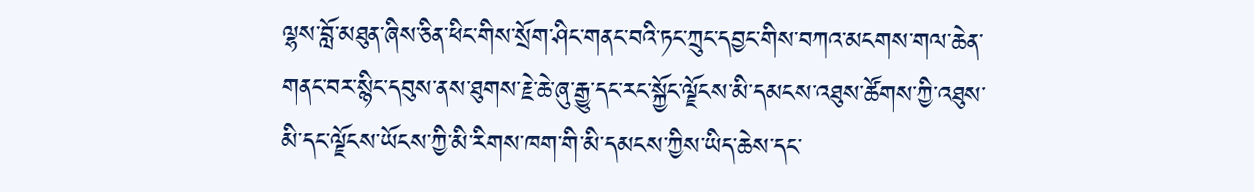ལྷས་བློ་མཐུན་ཞིས་ཅིན་ཕིང་གིས་སྲོག་ཤིང་གནང་བའི་ཏང་ཀྲུང་དབྱང་གིས་བཀའ་མངགས་གལ་ཆེན་གནང་བར་སྙིང་དབུས་ནས་ཐུགས་རྗེ་ཆེ་ཞུ་རྒྱུ་དང་རང་སྐྱོང་ལྗོངས་མི་དམངས་འཐུས་ཚོགས་ཀྱི་འཐུས་མི་དང་ལྗོངས་ཡོངས་ཀྱི་མི་རིགས་ཁག་གི་མི་དམངས་ཀྱིས་ཡིད་ཆེས་དང་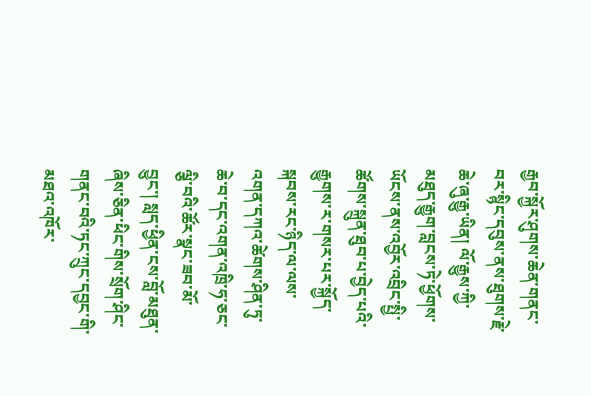རྒྱབ་སྐྱོར་ཤུགས་ཆེན་གནང་བར་སྙིང་དབུས་ནས་ཐུགས་རྗེ་ཆེ་ཞུ་རྒྱུ་ཡིན། ལོ་རྒྱུས་ཀྱི་མཐུད་རྒྱུག་བླངས་ཏེ་ཕྱོགས་ཡོངས་ནས་འབྱོར་འབྲིང་སྤྱི་ཚོགས་སྐྲུན་ཐུབ་པ་བྱེད་པའི་རྒྱུགས་ར་གསར་པར་སྐྱོད་སྐབས་རང་ཉིད་ལ་ལས་འགན་དཀའ་ཚེགས་ཤིན་ཏུ་ཆེ་བ་དང་འགན་འཁྲི་ཧ་ཅང་ལྕི་བའི་ཚོར་སྣང་ཟབ་མོ་བྱུང་། སླད་ཕྱིན་ངས་བློ་མཐུན་ཞིས་ཅིན་ཕིང་གིས་སྲོག་ཤིང་གནང་བའི་ཏང་ཀྲུང་དབྱང་གི་མཐའ་འཁོར་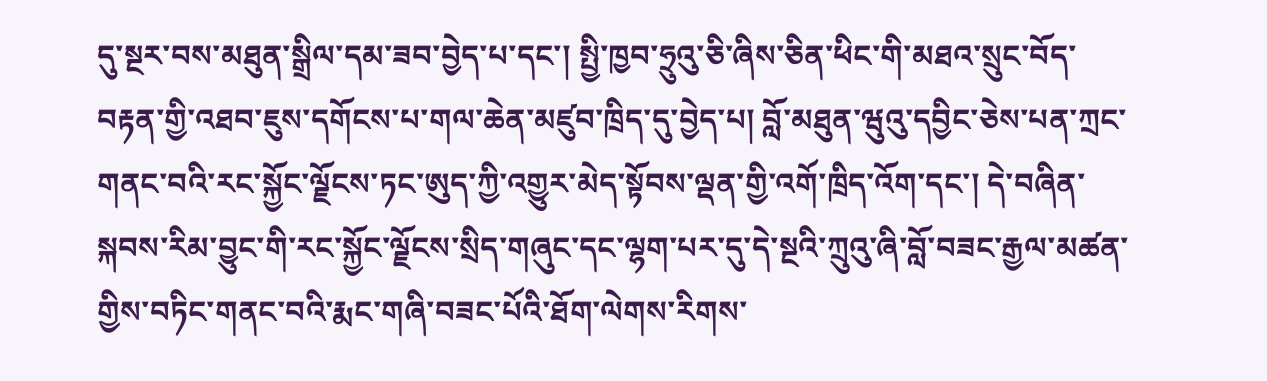དུ་སྔར་བས་མཐུན་སྒྲིལ་དམ་ཟབ་བྱེད་པ་དང་། སྤྱི་ཁྱབ་ཧྲུའུ་ཅི་ཞིས་ཅིན་ཕིང་གི་མཐའ་སྲུང་བོད་བརྟན་གྱི་འཐབ་ཇུས་དགོངས་པ་གལ་ཆེན་མཛུབ་ཁྲིད་དུ་བྱེད་པ། བློ་མཐུན་ཝུའུ་དབྱིང་ཅེས་པན་ཀྲང་གནང་བའི་རང་སྐྱོང་ལྗོངས་ཏང་ཨུད་ཀྱི་འགྱུར་མེད་སྟོབས་ལྡན་གྱི་འགོ་ཁྲིད་འོག་དང་། དེ་བཞིན་སྐབས་རིམ་བྱུང་གི་རང་སྐྱོང་ལྗོངས་སྲིད་གཞུང་དང་ལྷག་པར་དུ་དེ་སྔའི་ཀྲུའུ་ཞི་བློ་བཟང་རྒྱལ་མཚན་གྱིས་བཏིང་གནང་བའི་རྨང་གཞི་བཟང་པོའི་ཐོག་ལེགས་རིགས་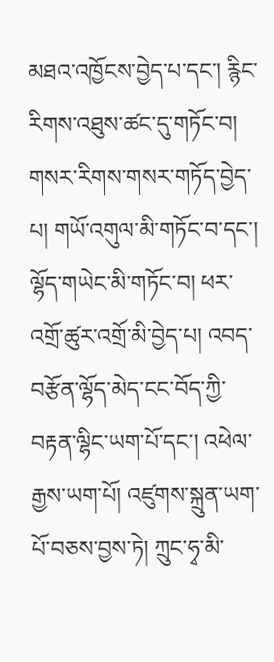མཐའ་འཁྱོངས་བྱེད་པ་དང་། རྙིང་རིགས་འཐུས་ཚང་དུ་གཏོང་བ། གསར་རིགས་གསར་གཏོད་བྱེད་པ། གཡོ་འགུལ་མི་གཏོང་བ་དང་། ལྷོད་གཡེང་མི་གཏོང་བ། ཕར་འགྲོ་ཚུར་འགྲོ་མི་བྱེད་པ། འབད་བརྩོན་ལྷོད་མེད་ངང་བོད་ཀྱི་བརྟན་ལྷིང་ཡག་པོ་དང་། འཕེལ་རྒྱས་ཡག་པོ། འཛུགས་སྐྲུན་ཡག་པོ་བཅས་བྱས་ཏེ། ཀྲུང་ཧྭ་མི་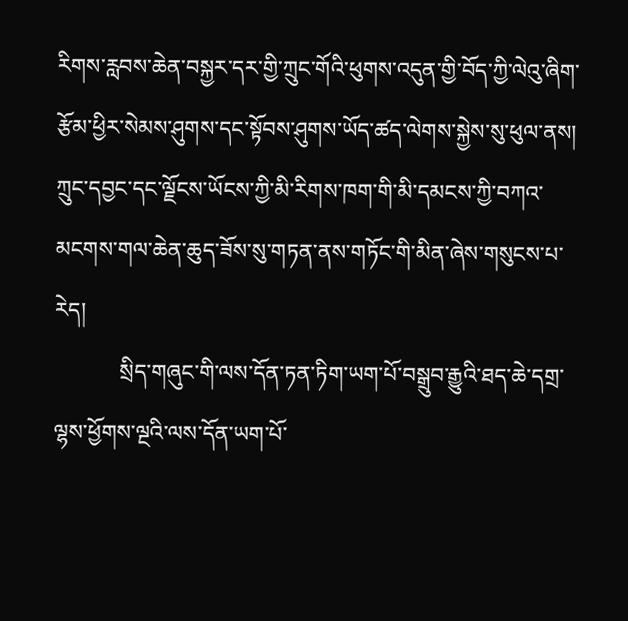རིགས་རླབས་ཆེན་བསྐྱར་དར་གྱི་ཀྲུང་གོའི་ཕུགས་འདུན་གྱི་བོད་ཀྱི་ལེའུ་ཞིག་རྩོམ་ཕྱིར་སེམས་ཤུགས་དང་སྟོབས་ཤུགས་ཡོད་ཚད་ལེགས་སྐྱེས་སུ་ཕུལ་ནས། ཀྲུང་དབྱང་དང་ལྗོངས་ཡོངས་ཀྱི་མི་རིགས་ཁག་གི་མི་དམངས་ཀྱི་བཀའ་མངགས་གལ་ཆེན་ཆུད་ཟོས་སུ་གཏན་ནས་གཏོང་གི་མིན་ཞེས་གསུངས་པ་རེད།
            སྲིད་གཞུང་གི་ལས་དོན་ཏན་ཏིག་ཡག་པོ་བསྒྲུབ་རྒྱུའི་ཐད་ཆེ་དགྲ་ལྷས་ཕྱོགས་ལྔའི་ལས་དོན་ཡག་པོ་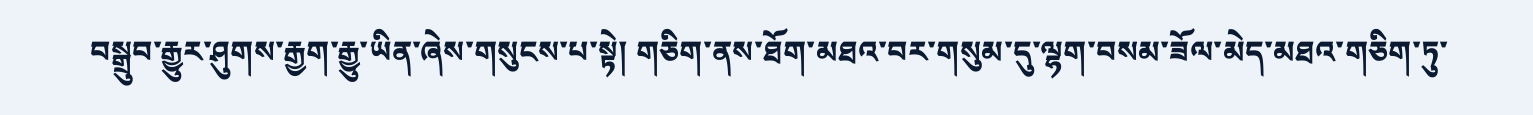བསྒྲུབ་རྒྱུར་ཤུགས་རྒྱག་རྒྱུ་ཡིན་ཞེས་གསུངས་པ་སྟེ། གཅིག་ནས་ཐོག་མཐའ་བར་གསུམ་དུ་ལྷག་བསམ་ཟོལ་མེད་མཐའ་གཅིག་ཏུ་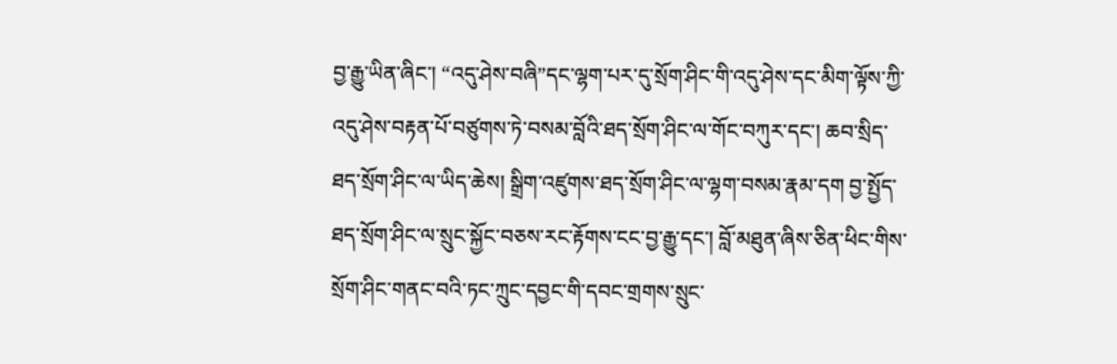བྱ་རྒྱུ་ཡིན་ཞིང་། “འདུ་ཤེས་བཞི”དང་ལྷག་པར་དུ་སྲོག་ཤིང་གི་འདུ་ཤེས་དང་མིག་ལྟོས་ཀྱི་འདུ་ཤེས་བརྟན་པོ་བཙུགས་ཏེ་བསམ་བློའི་ཐད་སྲོག་ཤིང་ལ་གོང་བཀུར་དང་། ཆབ་སྲིད་ཐད་སྲོག་ཤིང་ལ་ཡིད་ཆེས། སྒྲིག་འཛུགས་ཐད་སྲོག་ཤིང་ལ་ལྷག་བསམ་རྣམ་དག བྱ་སྤྱོད་ཐད་སྲོག་ཤིང་ལ་སྲུང་སྐྱོང་བཅས་རང་རྟོགས་ངང་བྱ་རྒྱུ་དང་། བློ་མཐུན་ཞིས་ཅིན་ཕིང་གིས་སྲོག་ཤིང་གནང་བའི་ཏང་ཀྲུང་དབྱང་གི་དབང་གྲགས་སྲུང་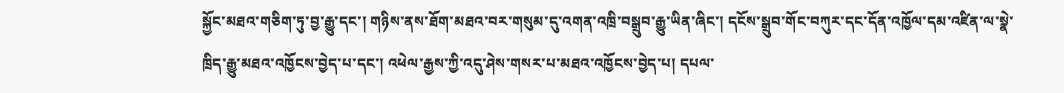སྐྱོང་མཐའ་གཅིག་ཏུ་བྱ་རྒྱུ་དང་། གཉིས་ནས་ཐོག་མཐའ་བར་གསུམ་དུ་འགན་འཁྲི་བསྒྲུབ་རྒྱུ་ཡིན་ཞིང་། དངོས་སྒྲུབ་གོང་བཀུར་དང་དོན་འཁྱོལ་དམ་འཛིན་ལ་སྣེ་ཁྲིད་རྒྱུ་མཐའ་འཁྱོངས་བྱེད་པ་དང་། འཕེལ་རྒྱས་ཀྱི་འདུ་ཤེས་གསར་པ་མཐའ་འཁྱོངས་བྱེད་པ། དཔལ་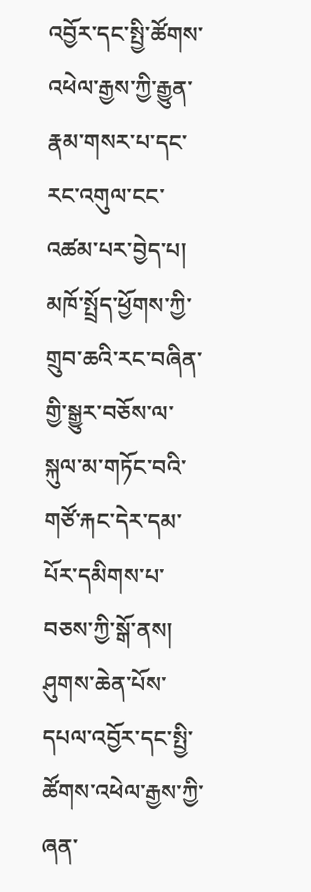འབྱོར་དང་སྤྱི་ཚོགས་འཕེལ་རྒྱས་ཀྱི་རྒྱུན་རྣམ་གསར་པ་དང་རང་འགུལ་ངང་འཚམ་པར་བྱེད་པ། མཁོ་སྤྲོད་ཕྱོགས་ཀྱི་གྲུབ་ཆའི་རང་བཞིན་གྱི་སྒྱུར་བཅོས་ལ་སྐུལ་མ་གཏོང་བའི་གཙོ་རྐང་དེར་དམ་པོར་དམིགས་པ་བཅས་ཀྱི་སྒོ་ནས། ཤུགས་ཆེན་པོས་དཔལ་འབྱོར་དང་སྤྱི་ཚོགས་འཕེལ་རྒྱས་ཀྱི་ཞན་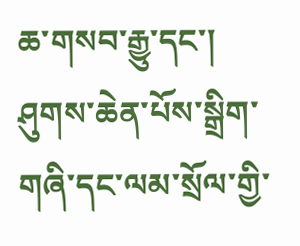ཆ་གསབ་རྒྱུ་དང་། ཤུགས་ཆེན་པོས་སྒྲིག་གཞི་དང་ལམ་སྲོལ་གྱི་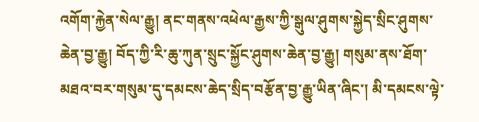འགོག་རྐྱེན་སེལ་རྒྱུ། ནང་གནས་འཕེལ་རྒྱས་ཀྱི་སྒུལ་ཤུགས་སྐྱེད་སྲིང་ཤུགས་ཆེན་བྱ་རྒྱུ། བོད་ཀྱི་རི་ཆུ་ཀུན་སྲུང་སྐྱོང་ཤུགས་ཆེན་བྱ་རྒྱུ། གསུམ་ནས་ཐོག་མཐའ་བར་གསུམ་དུ་དམངས་ཆེད་སྲིད་བརྩོན་བྱ་རྒྱུ་ཡིན་ཞིང་། མི་དམངས་ལྟེ་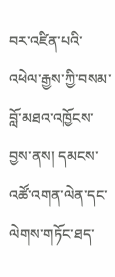བར་འཛིན་པའི་འཕེལ་རྒྱས་ཀྱི་བསམ་བློ་མཐའ་འཁྱོངས་བྱས་ནས། དམངས་འཚོ་འགན་ལེན་དང་ལེགས་གཏོང་ཐད་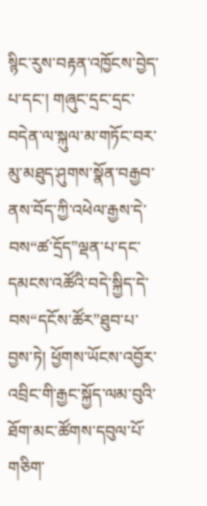སྙིང་རུས་བརྟན་འཁྱོངས་བྱེད་པ་དང་། གཞུང་དྲང་དྲང་བདེན་ལ་སྐུལ་མ་གཏོང་བར་མུ་མཐུད་ཤུགས་སྣོན་བརྒྱབ་ནས་བོད་ཀྱི་འཕེལ་རྒྱས་དེ་བས“ཚ་དྲོད”ལྡན་པ་དང་དམངས་འཚོའི་བདེ་སྐྱིད་དེ་བས“དངོས་ཚོར”ཐུབ་པ་བྱས་ཏེ། ཕྱོགས་ཡོངས་འབྱོར་འབྲིང་གི་རྒྱང་སྐྱོད་ལམ་བུའི་ཐོག་མང་ཚོགས་དབུལ་པོ་གཅིག་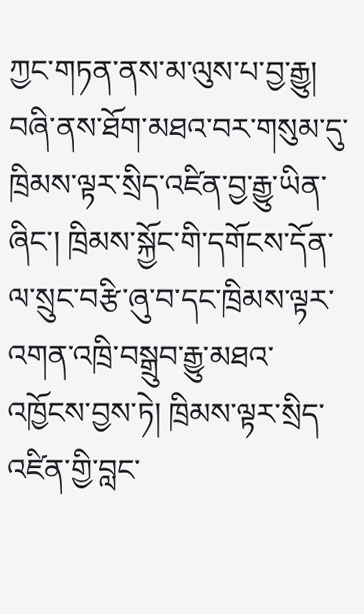ཀྱང་གཏན་ནས་མ་ལུས་པ་བྱ་རྒྱུ། བཞི་ནས་ཐོག་མཐའ་བར་གསུམ་དུ་ཁྲིམས་ལྟར་སྲིད་འཛིན་བྱ་རྒྱུ་ཡིན་ཞིང་། ཁྲིམས་སྐྱོང་གི་དགོངས་དོན་ལ་སྲུང་བརྩི་ཞུ་བ་དང་ཁྲིམས་ལྟར་འགན་འཁྲི་བསྒྲུབ་རྒྱུ་མཐའ་འཁྱོངས་བྱས་ཏེ། ཁྲིམས་ལྟར་སྲིད་འཛིན་གྱི་བླང་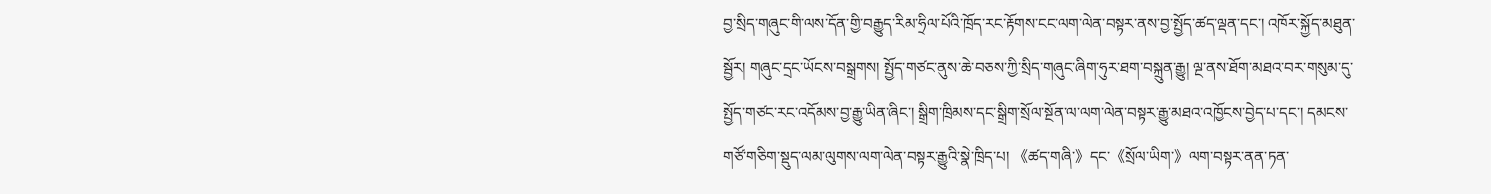བྱ་སྲིད་གཞུང་གི་ལས་དོན་གྱི་བརྒྱུད་རིམ་ཧྲིལ་པོའི་ཁྲོད་རང་རྟོགས་ངང་ལག་ལེན་བསྟར་ནས་བྱ་སྤྱོད་ཚད་ལྡན་དང་། འཁོར་སྐྱོད་མཐུན་སྦྱོར། གཞུང་དྲང་ཡོངས་བསྒྲགས། སྤྱོད་གཙང་ནུས་ཆེ་བཅས་ཀྱི་སྲིད་གཞུང་ཞིག་ཧུར་ཐག་བསྐྲུན་རྒྱུ། ལྔ་ནས་ཐོག་མཐའ་བར་གསུམ་དུ་སྤྱོད་གཙང་རང་འདོམས་བྱ་རྒྱུ་ཡིན་ཞིང་། སྒྲིག་ཁྲིམས་དང་སྒྲིག་སྲོལ་སྔོན་ལ་ལག་ལེན་བསྟར་རྒྱུ་མཐའ་འཁྱོངས་བྱེད་པ་དང་། དམངས་གཙོ་གཅིག་སྡུད་ལམ་ལུགས་ལག་ལེན་བསྟར་རྒྱུའི་སྣེ་ཁྲིད་པ། 《ཚད་གཞི་》དང་《སྲོལ་ཡིག་》ལག་བསྟར་ནན་ཏན་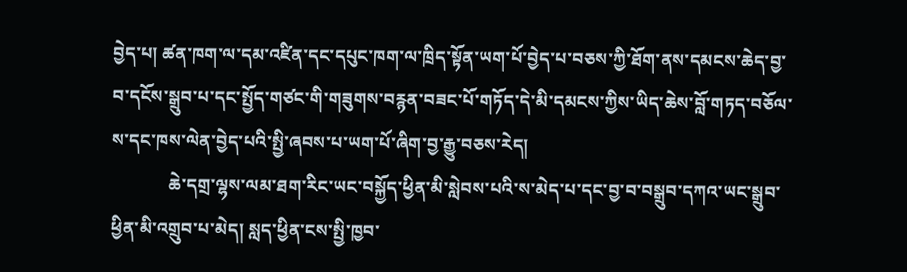བྱེད་པ། ཚན་ཁག་ལ་དམ་འཛིན་དང་དཔུང་ཁག་ལ་ཁྲིད་སྟོན་ཡག་པོ་བྱེད་པ་བཅས་ཀྱི་ཐོག་ནས་དམངས་ཆེད་བྱ་བ་དངོས་སྒྲུབ་པ་དང་སྤྱོད་གཙང་གི་གཟུགས་བརྙན་བཟང་པོ་གཏོད་དེ་མི་དམངས་ཀྱིས་ཡིད་ཆེས་བློ་གཏད་བཅོལ་ས་དང་ཁས་ལེན་བྱེད་པའི་སྤྱི་ཞབས་པ་ཡག་པོ་ཞིག་བྱ་རྒྱུ་བཅས་རེད།
             ཆེ་དགྲ་ལྷས་ལམ་ཐག་རིང་ཡང་བསྐྱོད་ཕྱིན་མི་སླེབས་པའི་ས་མེད་པ་དང་བྱ་བ་བསྒྲུབ་དཀའ་ཡང་སྒྲུབ་ཕྱིན་མི་འགྲུབ་པ་མེད། སླད་ཕྱིན་ངས་སྤྱི་ཁྱབ་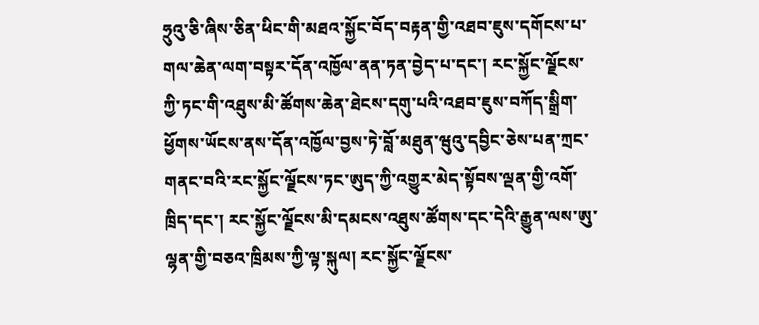ཧྲུའུ་ཅི་ཞིས་ཅིན་ཕིང་གི་མཐའ་སྐྱོང་བོད་བརྟན་གྱི་འཐབ་ཇུས་དགོངས་པ་གལ་ཆེན་ལག་བསྟར་དོན་འཁྱོལ་ནན་ཏན་བྱེད་པ་དང་། རང་སྐྱོང་ལྗོངས་ཀྱི་ཏང་གི་འཐུས་མི་ཚོགས་ཆེན་ཐེངས་དགུ་པའི་འཐབ་ཇུས་བཀོད་སྒྲིག་ཕྱོགས་ཡོངས་ནས་དོན་འཁྱོལ་བྱས་ཏེ་བློ་མཐུན་ཝུའུ་དབྱིང་ཅེས་པན་ཀྲང་གནང་བའི་རང་སྐྱོང་ལྗོངས་ཏང་ཨུད་ཀྱི་འགྱུར་མེད་སྟོབས་ལྡན་གྱི་འགོ་ཁྲིད་དང་། རང་སྐྱོང་ལྗོངས་མི་དམངས་འཐུས་ཚོགས་དང་དེའི་རྒྱུན་ལས་ཨུ་ལྷན་གྱི་བཅའ་ཁྲིམས་ཀྱི་ལྟ་སྐུལ། རང་སྐྱོང་ལྗོངས་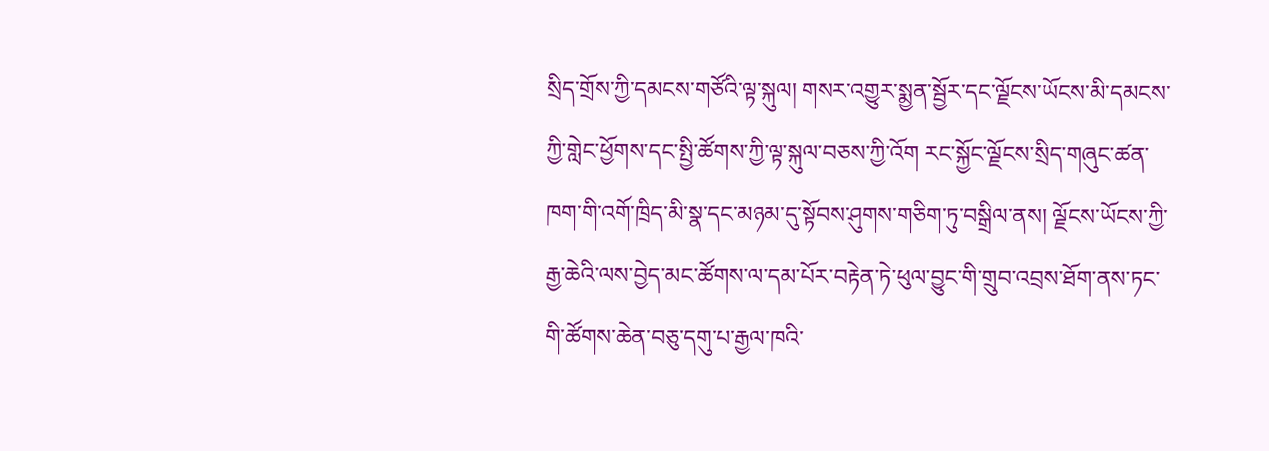སྲིད་གྲོས་ཀྱི་དམངས་གཙོའི་ལྟ་སྐུལ། གསར་འགྱུར་སྨྱན་སྦྱོར་དང་ལྗོངས་ཡོངས་མི་དམངས་ཀྱི་གླེང་ཕྱོགས་དང་སྤྱི་ཚོགས་ཀྱི་ལྟ་སྐུལ་བཅས་ཀྱི་འོག རང་སྐྱོང་ལྗོངས་སྲིད་གཞུང་ཚན་ཁག་གི་འགོ་ཁྲིད་མི་སྣ་དང་མཉམ་དུ་སྟོབས་ཤུགས་གཅིག་ཏུ་བསྒྲིལ་ནས། ལྗོངས་ཡོངས་ཀྱི་རྒྱ་ཆེའི་ལས་བྱེད་མང་ཚོགས་ལ་དམ་པོར་བརྟེན་ཏེ་ཕུལ་བྱུང་གི་གྲུབ་འབྲས་ཐོག་ནས་ཏང་གི་ཚོགས་ཆེན་བཅུ་དགུ་པ་རྒྱལ་ཁའི་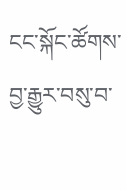ངང་སྐོང་ཚོགས་བྱ་རྒྱུར་བསུ་བ་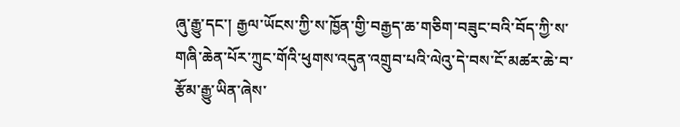ཞུ་རྒྱུ་དང་། རྒྱལ་ཡོངས་ཀྱི་ས་ཁྱོན་གྱི་བརྒྱད་ཆ་གཅིག་བཟུང་བའི་བོད་ཀྱི་ས་གཞི་ཆེན་པོར་ཀྲུང་གོའི་ཕུགས་འདུན་འགྲུབ་པའི་ལེའུ་དེ་བས་ངོ་མཚར་ཆེ་བ་རྩོམ་རྒྱུ་ཡིན་ཞེས་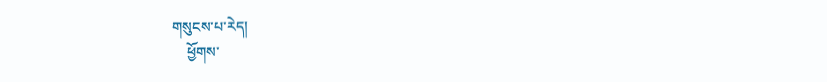གསུངས་པ་རེད།
    ཕྱོགས་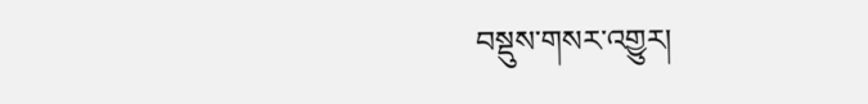བསྡུས་གསར་འགྱུར།